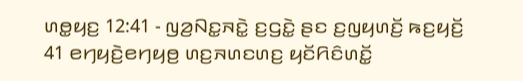ꤛꤥ꤭ꤟꤢ꤬ 12:41 - ꤜꤤ꤬ꤡꤢ꤭ꤏꤢꤧ꤭ ꤢ꤬ꤞꤢꤧ꤭ ꤔꤢ ꤢ꤬ꤜꤟꤛꤢꤩ꤬ ꤒꤢ꤬ꤟꤢꤩ꤬
41 ꤕꤚꤟꤢꤧ꤬ꤕꤚꤟꤥ꤬ ꤛꤢ꤬ꤏꤛꤢꤛꤢ꤬ ꤟꤢꤩꤖꤢꤨꤛꤢꤩ꤭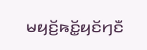ꤗꤟꤢꤩ꤬ꤒꤢꤩ꤭ꤟꤢꤩꤚꤢꤪ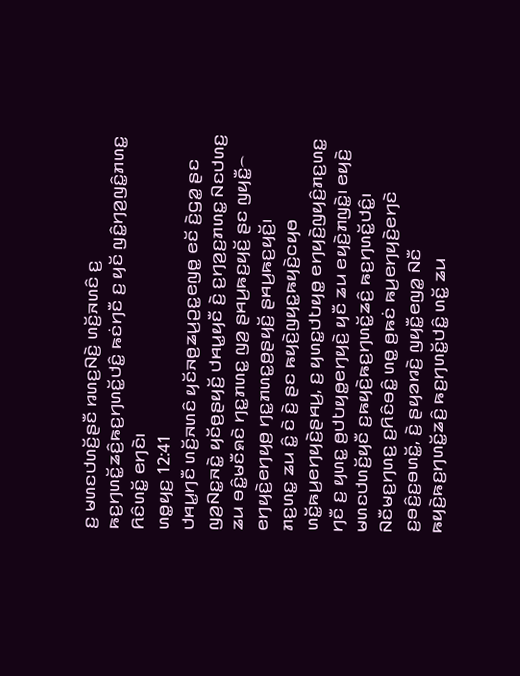ꤢ꤬ ꤗꤛꤢꤓꤛꤢꤩ꤬ꤔꤢꤪ ꤙꤛꤢ꤬ꤡꤢꤧ꤬ ꤛꤢꤩ꤬ꤏꤛꤢꤨ ꤢ꤬ ꤒꤢ꤬ꤚꤛꤢꤩ꤭ꤘꤢꤨ꤬ꤒꤢ꤬ꤚꤛꤢꤩ꤭ꤓꤢꤨ꤭ ꤒꤢꤦꤚꤢꤪ ꤢ꤬ ꤟꤢꤩ ꤜꤢꤨ꤭ꤚꤤ꤬ꤜꤢꤨ꤭ꤊꤛꤢ꤭ ꤖꤢꤨꤛꤢꤩ꤭ ꤕꤚꤢꤧ꤯
ꤛꤥ꤭ꤟꤢ꤬ 12:41
ꤓꤌꤣ꤭ꤚꤢꤪ ꤛꤢꤩ꤬ꤏꤛꤢꤨ ꤟꤢꤩꤏꤥ꤬ꤘꤣ꤬ꤑꤢ꤭ꤕꤜꤥ꤭ ꤕꤢꤩ ꤢꤧ꤬ꤞꤤ꤭ ꤔꤢ ꤜꤤ꤬ꤡꤢ꤭ꤏꤢꤧ꤭ ꤟꤢꤩꤥ꤬ꤔꤟꤢꤩ꤬ ꤓꤌꤣ꤭ꤟꤢꤪ ꤢꤧ꤬ ꤢ꤬ꤚꤤ꤬ꤢ꤬ꤊꤛꤢ꤭ ꤡꤢꤓꤛꤢ꤬ ꤘꤣ ꤋꤢꤨ꤭ꤗꤢꤪꤎꤢꤧ ꤚꤢ꤭ꤊꤛꤢ꤭ ꤜꤤ꤬ ꤔꤌꤣ꤬ꤒꤢ꤬ꤟꤢꤩ꤬ ꤔꤢ ꤜꤟꤢꤪ꤭꤮ ꤕꤚꤟꤢꤧ꤬ꤕꤚꤟꤥ꤬ ꤚꤢ꤭ꤊꤛꤢ꤭ꤥ꤬ꤔꤟꤢꤩ꤬ ꤔꤌꤣ꤬ꤒꤢ꤬ꤟꤢꤩ꤬꤯
ꤊꤢ꤬ꤛꤢ꤭ ꤘꤣ ꤢꤨ꤭ ꤢꤧ ꤢꤧ꤬ ꤔꤢ ꤒꤟꤢꤧ꤬ꤜꤟꤢ꤭ꤒꤟꤢꤧ꤬ꤍꤟꤥ ꤛꤢꤩ꤭ꤒꤣ꤬ꤕꤚꤟꤢꤧ꤬ꤔꤌꤣ꤬, ꤢ꤬ ꤟꤛꤢ꤭ꤓꤝꤟꤥ꤭ ꤕꤚꤟꤢꤧ꤬ꤜꤟꤢꤨ꤬ꤊꤢ꤬ꤛꤢ꤭ ꤚꤢꤪ ꤢ꤬ ꤟꤛꤢ꤭ ꤥ꤬ꤓꤝꤟꤥ꤭ꤕꤚꤟꤢꤧ꤬ ꤟꤢꤪ ꤘꤣ ꤕꤟꤢꤧ꤬ꤊꤜꤢꤧ꤭꤯ ꤕꤟꤢꤧ꤬ ꤗꤛꤢꤓꤛꤢꤩ꤬ꤟꤢꤪ ꤢ꤬ꤒꤟꤢꤧ꤬ꤒꤢ꤬ꤚꤛꤢꤩ꤭ꤘꤢꤨ꤬ ꤒꤢ꤬ꤚꤛꤢꤩ꤭ꤓꤢꤨ꤭꤯ ꤡꤢꤪꤗꤢ꤬ꤚꤛꤢ꤬ ꤢ꤬ꤖꤢꤨꤋꤢꤨ꤭ ꤛꤥ꤭ ꤥ꤬ꤒꤢꤦ ꤒꤣ꤬ꤕꤚꤟꤢꤧ꤬ꤕꤚꤢꤧ ꤢ꤬ꤋꤢꤨ꤬ꤢ꤬ꤋꤛꤢꤩ꤭, ꤢꤧ꤬ ꤔꤟꤤꤙꤢꤧ꤬ ꤜꤟꤢꤪ꤭ꤕꤜꤤ꤭ ꤡꤢꤪ ꤒꤟꤢꤧ꤬ꤒꤢ꤬ꤚꤛꤢꤩ꤭ꤘꤢꤨ꤬ ꤒꤢ꤬ꤚꤛꤢꤩ꤭ꤓꤢꤨ꤭ ꤛꤢꤩ꤭ ꤘꤣ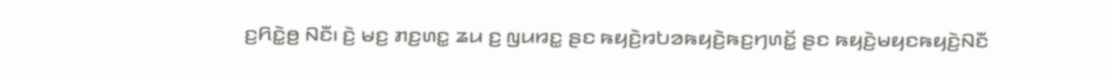ꤢ꤬ꤖꤢꤧ꤭ꤥ꤬ ꤡꤢꤪ꤯ ꤢꤧ꤬ ꤗꤢ꤬ ꤊꤢ꤬ꤛꤢ꤭ ꤘꤣ ꤢ꤬ ꤜꤣꤙꤢ꤭ ꤔꤢ ꤒꤟꤢꤧ꤬ꤙꤝꤤꤒꤟꤢꤧ꤬ꤒꤢ꤬ꤚꤛꤢꤩ꤭ ꤔꤢ ꤒꤟꤢꤧ꤬ꤗꤟꤢꤒꤟꤢꤧ꤬ꤡꤢꤪ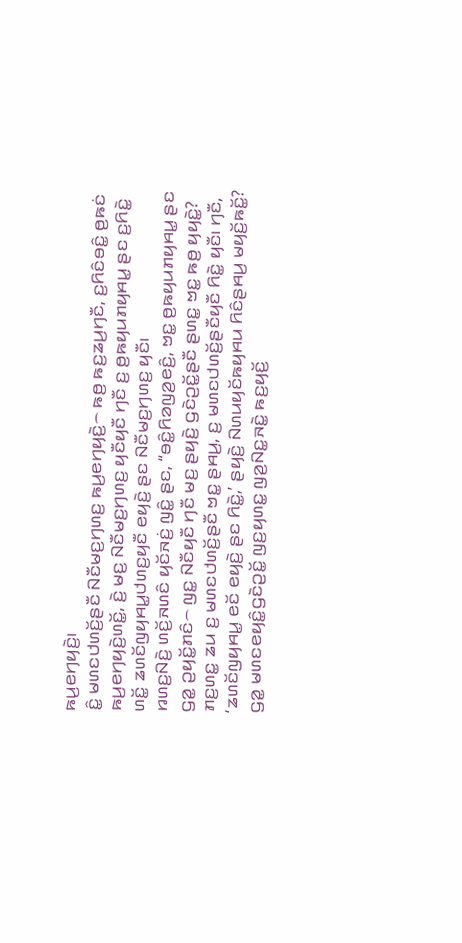ꤒꤣ꤬ꤕꤚꤟꤢꤧ꤬꤯
ꤢꤨ꤭ ꤗꤛꤢꤓꤛꤢꤩ꤬ꤔꤢꤪ ꤡꤢꤪꤗꤢ꤬ꤚꤛꤢ꤬ ꤒꤣ꤬ꤕꤚꤟꤢꤧ꤬꤮ ꤒꤥ꤬ ꤒꤢ꤬ꤘꤣ꤬ꤚꤢꤪ, ꤢ꤬ꤖꤢꤨꤋꤢꤨ꤭ ꤥ꤬ꤒꤢꤦ ꤒꤣ꤬ꤕꤚꤟꤢꤧ꤬ꤛꤢꤩ꤭, ꤢꤧ꤬ ꤗꤢ꤬ ꤡꤢꤪꤗꤢ꤬ꤚꤛꤢ꤬ ꤟꤢꤪꤟꤢꤪ ꤚꤢꤪ ꤢ꤬ ꤥ꤬ꤒꤟꤣꤊꤟꤌꤣ꤭ ꤔꤢ ꤢ꤬ꤖꤢꤧ꤭ ꤛꤢꤩ꤭ ꤘꤛꤢꤩꤜꤟꤌꤣ꤭ꤓꤛꤢ꤬ꤟꤢꤪ ꤕꤟꤢꤧ꤬ ꤔꤢ ꤡꤢꤪꤗꤢ꤬ꤚꤛꤢ꤬ ꤟꤢꤪ꤯
ꤙꤛꤢ꤬ꤡꤢꤧ꤬ ꤛꤢꤩ꤬ꤏꤛꤢꤨ ꤟꤢꤩꤏꤢꤦ꤬ ꤜꤢꤨ꤭ ꤔꤢ, “ꤋꤢꤨ꤭ꤖꤤꤜꤤ꤬ꤕꤢꤨ꤬, ꤠꤢ꤭ ꤥ꤬ꤒꤟꤣꤊꤟꤌꤣ꤭ ꤔꤢ ꤞꤤ꤭ ꤑꤟꤢꤩ꤭ꤊꤢꤨ꤮ ꤜꤢ꤭ ꤡꤢꤪꤟꤢꤪ ꤚꤢꤪ ꤗꤢ꤬ ꤔꤟꤢꤧ꤬ ꤞꤢꤧꤑꤢꤩ꤭ꤔꤢꤪ ꤔꤛꤢ꤭ ꤠꤢ꤭ ꤒꤥ꤬ ꤟꤟꤢꤧ꤭? ꤊꤢ꤬ꤛꤢ꤭ ꤘꤣ ꤢ꤬ ꤗꤛꤢꤓꤛꤢꤩ꤬ꤔꤢꤪ ꤠꤢ꤭ ꤔꤌꤣ꤬, ꤢ꤬ ꤗꤛꤢꤓꤛꤢꤩ꤬ꤔꤢꤪꤟꤢꤪ ꤖꤢꤧ꤭ ꤟꤢꤪ꤯ ꤚꤢꤪ, ‘ꤘꤛꤢꤩꤜꤟꤌꤣ꤭ ꤕꤢꤩ ꤕꤟꤢꤧ꤬ ꤔꤢ ꤖꤢꤧ꤭,’ ꤔꤟꤢꤧ꤬ ꤡꤛꤣꤟꤢꤩꤒꤟꤌꤣ ꤖꤢꤨꤔꤌꤣ꤬ ꤗꤟꤢꤩ꤬ꤒꤢꤩ꤭?
ꤞꤤ꤭ ꤗꤛꤢꤕꤟꤢꤨ꤭ꤞꤢꤧꤑꤢꤩ꤭ ꤜꤢ꤬ꤟꤛꤢ꤭ ꤜꤤ꤬ꤡꤢ꤭ꤏꤢꤧ꤭ ꤒꤢ꤬ꤟꤢꤩ꤬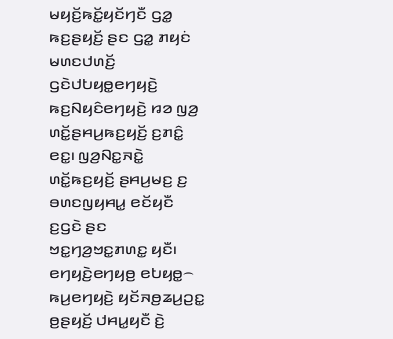ꤗꤟꤢꤩ꤬ꤒꤢꤩ꤭ꤟꤢꤩꤚꤢꤪ ꤞꤤ꤭ ꤒꤢ꤬ꤔꤟꤢꤩ꤬ ꤔꤢ ꤞꤤ꤭ ꤊꤟꤢꤦ ꤗꤛꤢꤓꤛꤢꤩ꤬ ꤞꤢꤧꤓꤝꤟꤥ꤭ꤕꤚꤟꤢꤧ꤬ ꤒꤢ꤬ꤡꤟꤢꤨꤕꤚꤟꤢꤧ꤬ ꤙꤤ ꤜꤤ꤬ ꤛꤢꤩ꤭ꤔꤌꤣ꤬ꤒꤢ꤬ꤟꤢꤩ꤬ ꤢ꤬ꤊꤢꤨ꤭ ꤕꤢ꤭꤯ ꤜꤤ꤬ꤡꤢ꤭ꤏꤢꤧ꤭ ꤛꤢꤩ꤭ꤒꤢ꤬ꤟꤢꤩ꤬ ꤔꤌꤣ꤬ꤗꤢ꤬ ꤢ꤬ ꤋꤛꤢꤜꤟꤌꤣ꤭ ꤕꤢꤩꤟꤢꤪ ꤢ꤬ꤞꤢꤧ ꤔꤢ ꤠꤢ꤭ꤚꤤ꤬ꤠꤢ꤭ꤊꤛꤢ꤭ ꤟꤢꤪ꤯
ꤕꤚꤟꤢꤧ꤬ꤕꤚꤟꤥ꤬ ꤕꤝꤟꤥ꤭꤮ ꤒꤣ꤬ꤕꤚꤟꤢꤧ꤬ ꤟꤢꤩꤏꤥ꤬ꤘꤣ꤬ꤑꤢ꤭ ꤥ꤬ꤔꤟꤢꤩ꤬ ꤓꤌꤣ꤭ꤟꤢꤪ ꤢꤧ꤬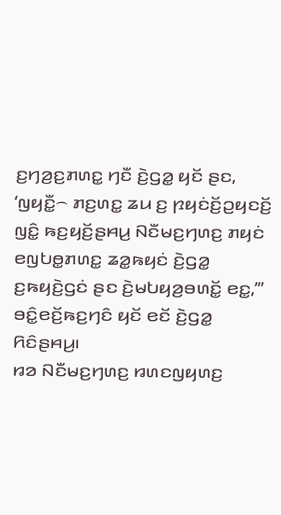ꤢ꤬ꤚꤤ꤬ꤢ꤬ꤊꤛꤢ꤭ ꤚꤢꤪ ꤢꤧ꤬ꤞꤤ꤭ ꤟꤢꤩ ꤔꤢ, ‘ꤜꤟꤢꤪ꤭꤮ ꤊꤢ꤬ꤛꤢ꤭ ꤘꤣ ꤢ꤬ ꤐꤟꤢꤦꤢꤩ꤬ꤑꤟꤢꤢꤩ꤬ ꤜꤢꤨ꤭ ꤒꤢ꤬ꤟꤢꤩ꤬ꤔꤌꤣ꤬ ꤡꤢꤪꤗꤢ꤬ꤚꤛꤢ꤬ ꤊꤟꤢꤦ ꤕꤜꤝꤥ꤭ꤊꤛꤢ꤭ ꤘꤤ꤭ꤒꤟꤢꤦ ꤢꤧ꤬ꤞꤤ꤭ ꤢ꤬ꤒꤟꤢꤧ꤬ꤞꤢꤦ ꤔꤢ ꤢꤧ꤬ꤗꤝꤟꤤ꤬ꤋꤛꤢꤩ꤭ ꤕꤢ꤭,’” ꤋꤢꤨ꤭ꤕꤢꤩ꤬ꤒꤢ꤬ꤚꤢꤨ ꤟꤢꤩ ꤕꤢꤩ ꤢꤧ꤬ꤞꤤ꤭ ꤖꤢꤨꤔꤌꤣ꤬꤯
ꤙꤤ ꤡꤢꤪꤗꤢ꤬ꤚꤛꤢ꤬ ꤙꤛꤢꤜꤟꤛꤢ꤬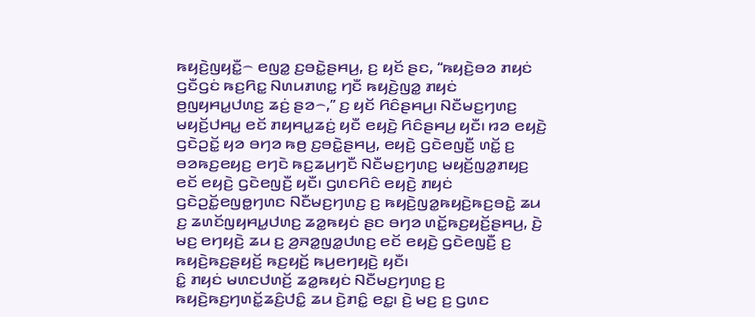ꤒꤟꤢꤧ꤬ꤜꤟꤢꤪ꤭꤮ ꤕꤜꤤ꤭ ꤢ꤬ꤋꤢꤧ꤭ꤔꤌꤣ꤬, ꤢ꤬ ꤟꤢꤩ ꤔꤢ, “ꤒꤟꤢꤧ꤬ꤋꤤ ꤊꤟꤢꤦ ꤞꤢꤪꤞꤢꤦ ꤒꤢ꤬ꤖꤢ꤭ ꤡꤛꤣꤊꤛꤢ꤭ ꤚꤢꤪ ꤒꤟꤢꤧ꤬ꤜꤤ꤭ ꤊꤟꤢꤦ ꤥ꤬ꤜꤟꤌꤣ꤭ꤓꤛꤢ꤬ ꤘꤢꤦ꤬ ꤔꤤ꤮,” ꤢ꤬ ꤟꤢꤩ ꤖꤢꤨꤔꤌꤣ꤬꤯ ꤡꤢꤪꤗꤢ꤬ꤚꤛꤢ꤬ ꤗꤟꤢꤩ꤬ꤓꤌꤣ꤭ ꤕꤢꤩ ꤊꤟꤌꤣ꤭ꤘꤢꤦ꤬ ꤟꤢꤪ ꤕꤟꤢꤧ꤬ ꤖꤢꤨꤔꤌꤣ꤬ ꤟꤢꤪ꤯ ꤙꤤ ꤕꤟꤢꤧ꤬ ꤞꤢꤧꤑꤢꤩ꤭ ꤟꤤ ꤋꤚꤤ ꤒꤥ꤬ ꤢ꤬ꤋꤢꤧ꤭ꤔꤌꤣ꤬, ꤕꤟꤢꤧ꤬ ꤞꤢꤧꤕꤜꤢꤪ꤬ ꤛꤢꤩ꤭ ꤢ꤬ ꤋꤤꤒꤢ꤬ꤕꤟꤢ꤬ ꤕꤚꤢꤧ ꤒꤢ꤬ꤘꤣ꤬ꤚꤢꤪ ꤡꤢꤪꤗꤢ꤬ꤚꤛꤢ꤬ ꤗꤟꤢꤩ꤬ꤜꤤ꤭ꤊꤟꤢ꤬ ꤕꤢꤩ ꤕꤟꤢꤧ꤬ ꤞꤢꤧꤕꤜꤢꤪ꤬ ꤟꤢꤪ꤯ ꤞꤛꤢꤖꤢꤨ ꤕꤟꤢꤧ꤬ ꤊꤟꤢꤦ ꤞꤢꤧꤑꤢꤩ꤭ꤕꤜꤥ꤭ꤚꤛꤢ ꤡꤢꤪꤗꤢ꤬ꤚꤛꤢ꤬ ꤢ꤬ ꤒꤟꤢꤧ꤬ꤜꤤ꤭ꤒꤟꤢꤧ꤬ꤒꤢ꤬ꤋꤢꤧ꤭ ꤘꤣ ꤢ꤬ ꤘꤛꤢꤩꤜꤟꤌꤣ꤭ꤓꤛꤢ꤬ ꤘꤤ꤭ꤒꤟꤢꤦ ꤔꤢ ꤋꤚꤤ ꤛꤢꤩ꤭ꤒꤢ꤬ꤟꤢꤩ꤬ꤔꤌꤣ꤬, ꤢꤧ꤬ ꤗꤢ꤬ ꤕꤚꤟꤢꤧ꤬ ꤘꤣ ꤢ꤬ ꤤ꤬ꤏꤤ꤭ꤜꤤ꤭ꤓꤛꤢ꤬ ꤕꤢꤩ ꤕꤟꤢꤧ꤬ ꤞꤢꤧꤕꤜꤢꤪ꤬ ꤢ꤬ ꤒꤟꤢꤧ꤬ꤒꤢ꤬ꤔꤟꤢꤩ꤬ ꤒꤢ꤬ꤟꤢꤩ꤬ ꤒꤣ꤬ꤕꤚꤟꤢꤧ꤬ ꤟꤢꤪ꤯
ꤢꤨ꤭ ꤊꤟꤢꤦ ꤗꤛꤢꤓꤛꤢꤩ꤬ ꤘꤤ꤭ꤒꤟꤢꤦ ꤡꤢꤪꤗꤢ꤬ꤚꤛꤢ꤬ ꤢ꤬ ꤒꤟꤢꤧ꤬ꤒꤢ꤬ꤚꤛꤢꤩ꤭ꤘꤢꤨ꤬ꤓꤢꤨ꤭ ꤘꤣ ꤢꤧ꤬ꤊꤢꤨ꤭ ꤕꤢ꤭꤯ ꤢꤧ꤬ ꤗꤢ꤬ ꤢ꤬ ꤞꤛꤢ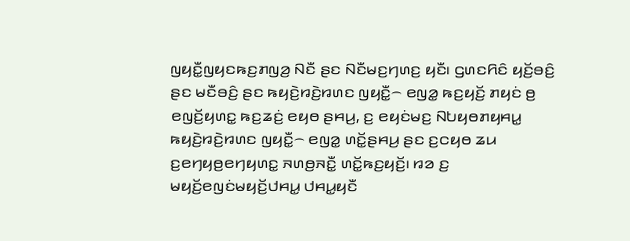ꤜꤟꤢꤪ꤭ꤜꤟꤢꤒꤢ꤬ꤊꤜꤤ꤬ ꤡꤢꤪ ꤔꤢ ꤡꤢꤪꤗꤢ꤬ꤚꤛꤢ꤬ ꤟꤢꤪ꤯ ꤞꤛꤢꤖꤢꤨ ꤟꤢꤩ꤬ꤋꤢꤨ꤬ ꤔꤢ ꤗꤢꤪꤋꤢꤨ꤬ ꤔꤢ ꤒꤟꤢꤧ꤬ꤙꤢꤧ꤬ꤙꤛꤢ ꤜꤟꤢꤪ꤭꤮ ꤕꤜꤤ꤭ ꤒꤢ꤬ꤟꤢꤩ꤬ ꤊꤟꤢꤦ ꤥ꤬ ꤕꤜꤢꤩ꤬ꤟꤛꤢ꤭ ꤒꤢ꤬ꤘꤢꤦ꤬ ꤕꤟꤥ ꤔꤌꤣ꤬, ꤢ꤬ ꤕꤟꤢꤦꤗꤢ꤬ ꤡꤝꤟꤥꤊꤟꤌꤣ꤭ ꤒꤟꤢꤧ꤬ꤙꤢꤧ꤬ꤙꤛꤢ ꤜꤟꤢꤪ꤭꤮ ꤕꤜꤤ꤭ ꤛꤢꤩ꤭ꤔꤌꤣ꤬ ꤔꤢ ꤢ꤬ꤍꤟꤥ ꤘꤣ ꤢ꤬ꤕꤚꤟꤥ꤬ꤕꤚꤟꤛꤢ꤭ ꤏꤛꤥ꤬ꤏꤢꤪ꤭ ꤛꤢꤩ꤭ꤒꤢ꤬ꤟꤢꤩ꤬꤯ ꤙꤤ ꤢ꤬ ꤗꤟꤢꤩ꤬ꤕꤜꤢꤦꤗꤟꤢꤩ꤬ꤓꤌꤣ꤭ ꤓꤌꤣ꤭ꤟꤢꤪ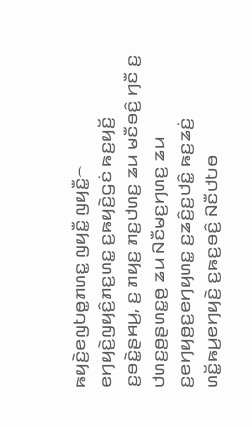ꤒꤟꤢꤧ꤬ꤕꤜꤝꤥ꤭ꤊꤛꤢ꤭ ꤜꤟꤢꤪ꤭ ꤜꤟꤢꤪ꤭꤮ ꤕꤚꤟꤢꤧ꤬ꤜꤟꤢꤨ꤬ꤊꤢ꤬ꤛꤢ꤭ ꤢ꤬ꤒꤟꤢꤧ꤬ꤞꤢꤦ ꤒꤢ꤬ꤟꤢꤩ꤬ ꤢ꤬ꤋꤢꤧ꤭ꤔꤌꤣ꤬, ꤢ꤬ ꤊꤟꤢ꤬ ꤊꤢ꤬ꤓꤛꤢ꤬ ꤘꤣ ꤗꤢꤪꤋꤢꤨ꤬ ꤚꤢꤪ ꤢ꤬ ꤓꤛꤢ꤬ꤥ꤬ꤔꤛꤢ꤭ꤥ꤬ ꤘꤣ ꤡꤢꤪꤗꤢ꤬ꤚꤛꤢ꤬ ꤘꤣ ꤢ꤬ꤕꤚꤟꤥ꤬ꤢ꤬ꤕꤚꤟꤛꤢ꤭ ꤢ꤬ꤘꤢꤨ꤬ꤢ꤬ꤓꤢꤨ꤭ ꤒꤢ꤬ꤘꤢꤦ꤬ ꤛꤢꤩ꤭ꤒꤣ꤬ꤕꤚꤟꤢꤧ꤬ ꤢ꤬ꤒꤢ꤬ꤋꤢꤨ꤬ ꤡꤢꤪꤓꤝꤥ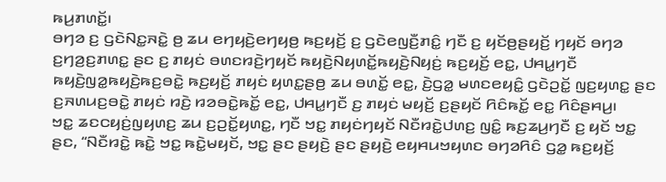ꤒꤣ꤬ꤊꤛꤢꤩ꤭꤯
ꤋꤚꤤ ꤢ꤬ ꤞꤢꤧꤡꤢ꤭ꤏꤢꤧ꤭ ꤥ꤬ ꤘꤣ ꤕꤚꤟꤢꤧ꤬ꤕꤚꤟꤥ꤬ ꤒꤢ꤬ꤟꤢꤩ꤬ ꤢ꤬ ꤞꤢꤧꤕꤜꤢꤪ꤬ꤊꤢꤨ꤭ ꤚꤢꤪ ꤢ꤬ ꤟꤢꤩꤥ꤬ꤔꤟꤢꤩ꤬ ꤚꤟꤢꤩ ꤋꤚꤤ ꤢ꤬ꤚꤤ꤬ꤢ꤬ꤊꤛꤢ꤭ ꤔꤢ ꤢ꤬ ꤊꤟꤢꤦ ꤋꤛꤢꤙꤢꤧ꤬ꤚꤟꤢꤩ ꤒꤟꤢꤧ꤬ꤡꤟꤛꤢꤩ꤭ꤒꤟꤢꤧ꤬ꤡꤟꤢꤦ꤬ ꤒꤢ꤬ꤟꤢꤩ꤬ ꤕꤢ꤭, ꤓꤌꤣ꤭ꤚꤢꤪ ꤒꤟꤢꤧ꤬ꤜꤤ꤭ꤒꤟꤢꤧ꤬ꤒꤢ꤬ꤋꤢꤧ꤭ ꤒꤢ꤬ꤟꤢꤩ꤬ ꤊꤟꤢꤦ ꤟꤛꤢ꤭ꤔꤥ꤬ ꤘꤣ ꤋꤛꤢꤩ꤭ ꤕꤢ꤭, ꤢꤧ꤬ꤞꤤ꤭ ꤗꤛꤢꤕꤟꤢꤨ꤭ ꤞꤢꤧꤑꤢꤩ꤭ ꤜꤢ꤬ꤟꤛꤢ꤭ ꤔꤢ ꤢ꤬ꤏꤛꤣꤢ꤬ꤋꤢꤧ꤭ ꤊꤟꤢꤦ ꤙꤢꤧ꤬ ꤙꤤꤋꤢꤧ꤭ꤒꤢꤩ꤭ ꤕꤢ꤭, ꤓꤌꤣ꤭ꤚꤢꤪ ꤢ꤬ ꤊꤟꤢꤦ ꤗꤟꤢꤩ꤬ ꤢ꤬ꤔꤟꤢꤩ ꤖꤢꤨꤒꤢꤩ꤭ ꤕꤢ꤭ ꤖꤢꤨꤔꤌꤣ꤬꤯
ꤠꤢ꤭ ꤘꤢꤍꤟꤢꤦ꤬ꤜꤟꤛꤢ꤬ ꤘꤣ ꤢ꤬ꤑꤢꤩ꤭ꤟꤛꤢ꤭, ꤚꤢꤪ ꤠꤢ꤭ ꤊꤟꤢꤦꤚꤟꤢꤩ ꤡꤢꤪꤙꤢꤧ꤭ꤓꤛꤢ꤬ ꤜꤢꤨ꤭ ꤒꤢ꤬ꤘꤣ꤬ꤚꤢꤪ ꤢ꤬ ꤟꤢꤩ ꤠꤢ꤭ ꤔꤢ, “ꤡꤢꤪꤙꤢꤧ꤭ ꤒꤢꤧ꤭ ꤠꤢ꤭ ꤒꤢꤧ꤭ꤗꤟꤢꤩ, ꤠꤢ꤭ ꤔꤢ ꤔꤟꤢꤧ꤬ ꤔꤢ ꤔꤟꤢꤧ꤬ ꤕꤟꤌꤣꤠꤟꤛꤢ ꤋꤚꤤꤖꤢꤨ ꤞꤤ꤭ ꤒꤢ꤬ꤟꤢꤩ꤬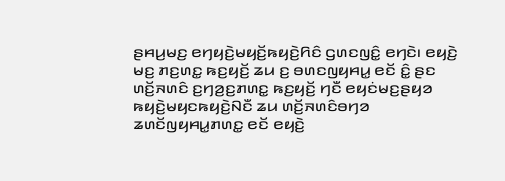ꤔꤌꤣ꤬ꤗꤢ꤬ ꤕꤚꤟꤢꤧ꤬ꤗꤟꤢꤩ꤬ꤒꤟꤢꤧ꤬ꤖꤢꤨ ꤞꤛꤢꤜꤢꤨ꤭ ꤕꤚꤢꤧ꤯ ꤕꤟꤢꤧ꤬ ꤗꤢ꤬ ꤊꤢ꤬ꤛꤢ꤭ ꤒꤢ꤬ꤟꤢꤩ꤬ ꤘꤣ ꤢ꤬ ꤋꤛꤢꤜꤟꤌꤣ꤭ ꤕꤢꤩ ꤢꤨ꤭ ꤔꤢ ꤛꤢꤩ꤬ꤏꤛꤢꤨ ꤢ꤬ꤚꤤ꤬ꤢ꤬ꤊꤛꤢ꤭ ꤒꤢ꤬ꤟꤢꤩ꤬ ꤚꤢꤪ ꤕꤟꤢꤦꤗꤢ꤬ꤔꤟꤤ ꤒꤟꤢꤧ꤬ꤗꤟꤢꤒꤟꤢꤧ꤬ꤡꤢꤪ ꤘꤣ ꤛꤢꤩ꤬ꤏꤛꤢꤨꤋꤚꤤ ꤘꤛꤢꤩꤜꤟꤌꤣ꤭ꤊꤛꤢ꤭ ꤕꤢꤩ ꤕꤟꤢꤧ꤬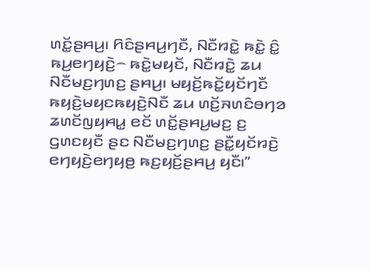ꤛꤢꤩ꤭ꤔꤌꤣ꤬꤯ ꤖꤢꤨꤔꤌꤣ꤬ꤚꤢꤪ, ꤡꤢꤪꤙꤢꤧ꤭ ꤒꤢꤧ꤭ ꤢꤨ꤭ ꤒꤣ꤬ꤕꤚꤟꤢꤧ꤬꤮ ꤒꤢꤧ꤭ꤗꤟꤢꤩ, ꤡꤢꤪꤙꤢꤧ꤭ ꤘꤣ ꤡꤢꤪꤗꤢ꤬ꤚꤛꤢ꤬ ꤔꤌꤣ꤬꤯ ꤗꤟꤢꤩ꤬ꤒꤢꤩ꤭ꤟꤢꤩꤚꤢꤪ ꤒꤟꤢꤧ꤬ꤗꤟꤢꤒꤟꤢꤧ꤬ꤡꤢꤪ ꤘꤣ ꤛꤢꤩ꤬ꤏꤛꤢꤨꤋꤚꤤ ꤘꤛꤢꤩꤜꤟꤌꤣ꤭ ꤕꤢꤩ ꤛꤢꤩ꤭ꤔꤌꤣ꤬ꤗꤢ꤬ ꤢ꤬ ꤞꤛꤢꤟꤢꤪ ꤔꤢ ꤡꤢꤪꤗꤢ꤬ꤚꤛꤢ꤬ ꤔꤢꤪ꤭ꤟꤢꤩꤙꤢꤧ꤬ ꤕꤚꤟꤢꤧ꤬ꤕꤚꤟꤥ꤬ ꤒꤢ꤬ꤟꤢꤩ꤬ꤔꤌꤣ꤬ ꤟꤢꤪ꤯”